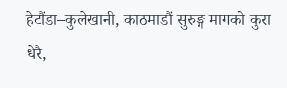हेटौंडा–कुलेखानी, काठमाडौं सुरुङ्ग मागको कुरा धेरै,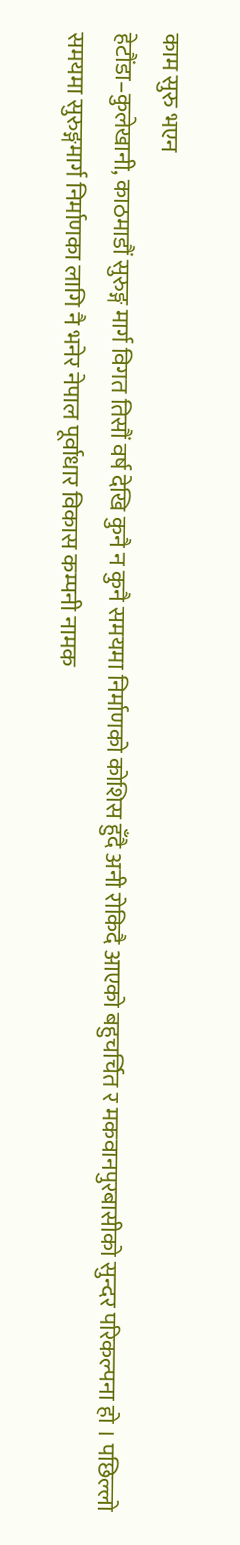काम सुरु भएन
हेटौंडा–कुलेखानी, काठमाडौं सुरुङ्ग मार्ग विगत तिसौं वर्ष देखि कुनै न कुनै समयमा निर्माणको कोशिस हुँदै अनी रोकिदै आएको बहुचर्चित र मकवानपुरबासीको सुन्दर परिकल्पना हो । पछिल्लो समयमा सुरुङ्गमार्ग निर्माणका लागि नै भनेर नेपाल पूर्वाधार विकास कम्पनी नामक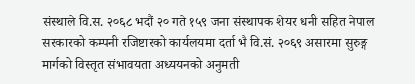संस्थाले वि.स. २०६८ भदौं २० गते १५९ जना संस्थापक शेयर धनी सहित नेपाल सरकारको कम्पनी रजिष्टारको कार्यलयमा दर्ता भै वि.सं. २०६९ असारमा सुरुङ्ग मार्गको विस्तृत संभावयता अध्ययनको अनुमती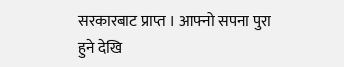सरकारबाट प्राप्त । आफ्नो सपना पुरा हुने देखि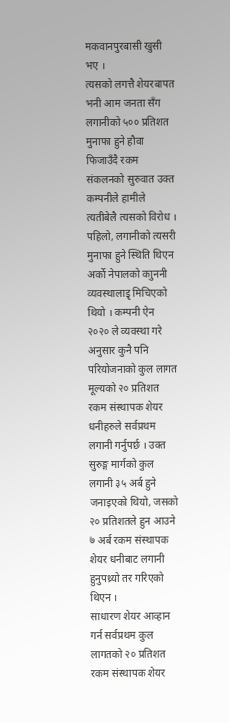मकवानपुरबासी खुसी भए ।
त्यसको लगत्तै शेयरबापत भनी आम जनता सँग लगानीको ५०० प्रतिशत मुनाफा हुने हौवा फिजाउँदै रकम संकलनको सुरुवात उक्त कम्पनीले हामीले त्यतीबेलै त्यसको विरोध । पहिलो, लगानीको त्यसरी मुनाफा हुने स्थिति थिएन अर्को नेपालको काुननी व्यवस्थालाइृ मिचिएको थियो । कम्पनी ऐन २०२० ले व्यवस्था गरे अनुसार कुनै पनि परियोजनाको कुल लागत मूल्यको २० प्रतिशत रकम संस्थापक शेयर धनीहरुले सर्वप्रथम लगानी गर्नुपर्छ । उक्त सुरुङ्ग मार्गको कुल लगानी ३५ अर्ब हुने जनाइएको थियो, जसको २० प्रतिशतले हुन आउने ७ अर्ब रकम संस्थापक शेयर धनीबाट लगानी हुनुपथ्र्यो तर गरिएको थिएन ।
साधारण शेयर आव्हान गर्न सर्वप्रथम कुल लागतको २० प्रतिशत रकम संस्थापक शेयर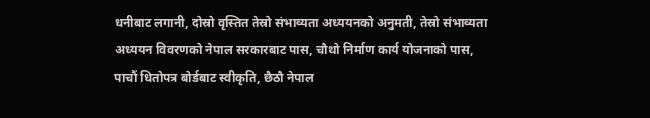धनीबाट लगानी, दोस्रो वृस्तित तेस्रो संभाव्यता अध्ययनको अनुमती, तेस्रो संभाव्यता अध्ययन विवरणको नेपाल सरकारबाट पास, चौथो निर्माण कार्य योजनाको पास, पाचौं धितोपत्र बोर्डबाट स्वीकृति, छैठौ नेपाल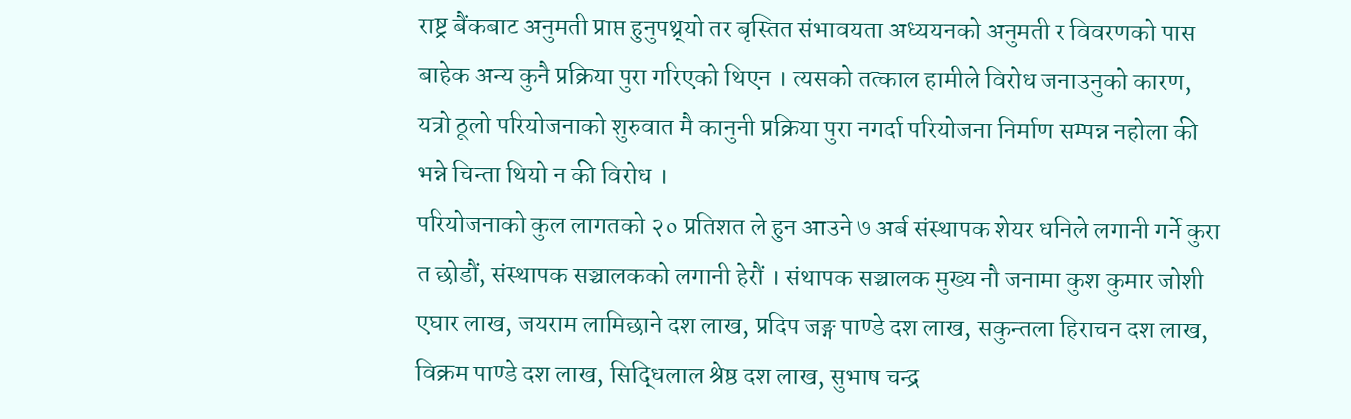राष्ट्र बैंकबाट अनुमती प्राप्त हुनुपथ्र्यो तर बृस्तित संभावयता अध्ययनको अनुमती र विवरणको पास बाहेक अन्य कुनै प्रक्रिया पुरा गरिएको थिएन । त्यसको तत्काल हामीले विरोध जनाउनुको कारण, यत्रो ठूलो परियोजनाको शुरुवात मै कानुनी प्रक्रिया पुरा नगर्दा परियोजना निर्माण सम्पन्न नहोला की भन्ने चिन्ता थियो न की विरोध ।
परियोजनाको कुल लागतको २० प्रतिशत ले हुन आउने ७ अर्ब संस्थापक शेयर धनिले लगानी गर्ने कुरा त छोडौं, संस्थापक सञ्चालकको लगानी हेरौं । संथापक सञ्चालक मुख्य नौ जनामा कुश कुमार जोशी एघार लाख, जयराम लामिछाने दश लाख, प्रदिप जङ्ग पाण्डे दश लाख, सकुन्तला हिराचन दश लाख, विक्रम पाण्डे दश लाख, सिद्धिलाल श्रेष्ठ दश लाख, सुभाष चन्द्र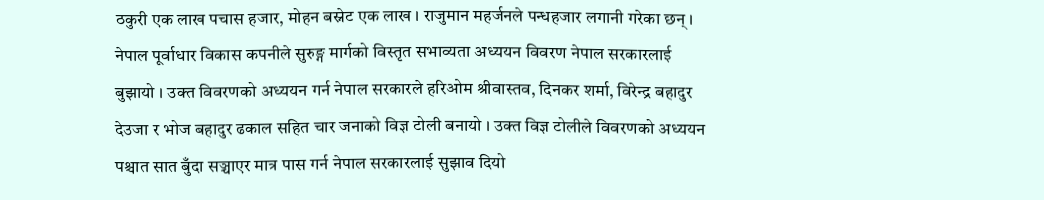ठकुरी एक लाख पचास हजार, मोहन बस्नेट एक लाख । राजुमान महर्जनले पन्धहजार लगानी गरेका छन् ।
नेपाल पूर्वाधार विकास कपनीले सुरुङ्ग मार्गको विस्तृत सभाव्यता अध्ययन विवरण नेपाल सरकारलाई बुझायो । उक्त विवरणको अध्ययन गर्न नेपाल सरकारले हरिओम श्रीवास्तव, दिनकर शर्मा, विरेन्द्र बहादुर देउजा र भोज बहादुर ढकाल सहित चार जनाको विज्ञ टोली बनायो । उक्त विज्ञ टोलीले विवरणको अध्ययन पश्चात सात बुँदा सञ्चाएर मात्र पास गर्न नेपाल सरकारलाई सुझाव दियो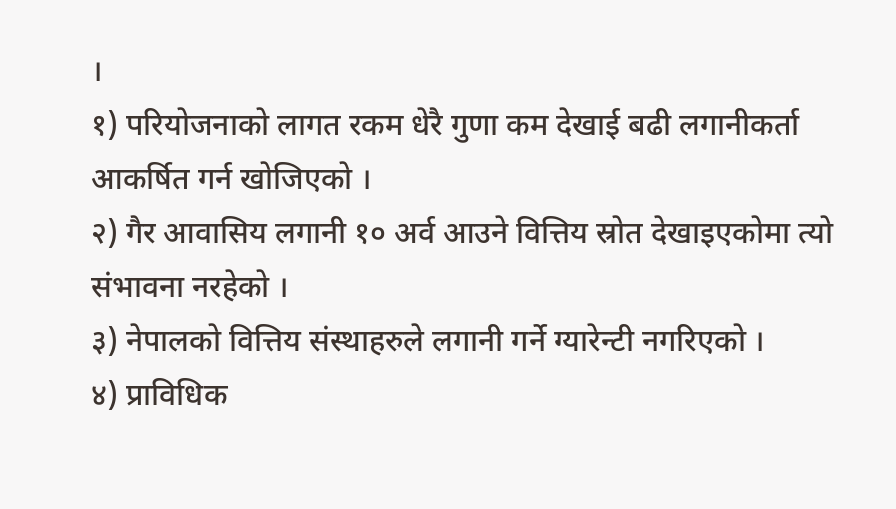।
१) परियोजनाको लागत रकम धेरै गुणा कम देखाई बढी लगानीकर्ता आकर्षित गर्न खोजिएको ।
२) गैर आवासिय लगानी १० अर्व आउने वित्तिय स्रोत देखाइएकोमा त्यो संभावना नरहेको ।
३) नेपालको वित्तिय संस्थाहरुले लगानी गर्ने ग्यारेन्टी नगरिएको ।
४) प्राविधिक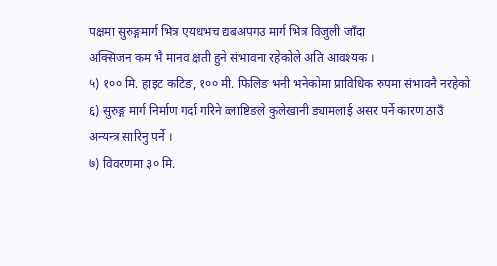पक्षमा सुरुङ्गमार्ग भित्र एयधभच द्यबअपगउ मार्ग भित्र विजुली जाँदा
अक्सिजन कम भै मानव क्षती हुने संभावना रहेकोले अति आवश्यक ।
५) १०० मि. हाइट कटिङ, १०० मी. फिलिङ भनी भनेकोमा प्राविधिक रुपमा संभावनै नरहेको
६) सुरुङ्ग मार्ग निर्माण गर्दा गरिने व्लाष्टिङले कुलेखानी ड्यामलाई असर पर्ने कारण ठाउँ
अन्यन्त्र सारिनु पर्ने ।
७) विवरणमा ३० मि.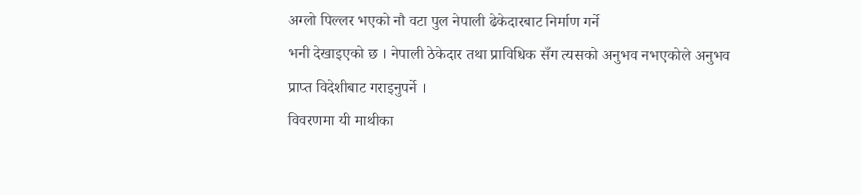अग्लो पिल्लर भएको नौ वटा पुल नेपाली ढेकेदारबाट निर्माण गर्ने
भनी देखाइएको छ । नेपाली ठेकेदार तथा प्राविधिक सँग त्यसको अनुभव नभएकोले अनुभव
प्राप्त विदेशीबाट गराइनुपर्ने ।
विवरणमा यी माथीका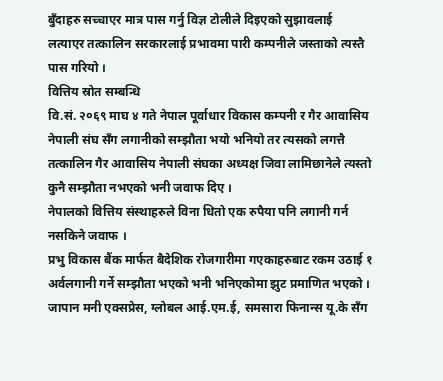बुँदाहरु सच्चाएर मात्र पास गर्नु विज्ञ टोलीले दिइएको सुझावलाई
लत्याएर तत्कालिन सरकारलाई प्रभावमा पारी कम्पनीले जस्ताको त्यस्तै पास गरियो ।
वित्तिय स्रोत सम्बन्धि
वि.सं. २०६९ माघ ४ गते नेपाल पूर्वाधार विकास कम्पनी र गैर आवासिय नेपाली संघ सँग लगानीको सम्झौता भयो भनियो तर त्यसको लगत्तै तत्कालिन गैर आवासिय नेपाली संघका अध्यक्ष जिवा लामिछानेले त्यस्तो कुनै सम्झौता नभएको भनी जवाफ दिए ।
नेपालको वित्तिय संस्थाहरुले विना धितो एक रुपैया पनि लगानी गर्न नसकिने जवाफ ।
प्रभु विकास बैंक मार्फत बैदेशिक रोजगारीमा गएकाहरुबाट रकम उठाई १ अर्वलगानी गर्ने सम्झौता भएको भनी भनिएकोमा झुट प्रमाणित भएको । जापान मनी एक्सप्रेस, ग्लोबल आई.एम.ई, समसारा फिनान्स यू.के सँग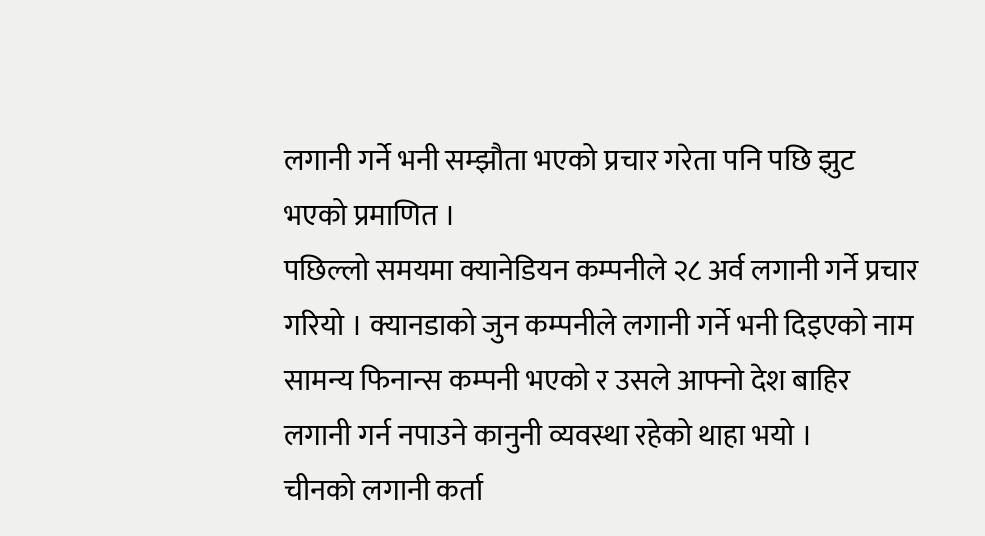लगानी गर्ने भनी सम्झौता भएको प्रचार गरेता पनि पछि झुट भएको प्रमाणित ।
पछिल्लो समयमा क्यानेडियन कम्पनीले २८ अर्व लगानी गर्ने प्रचार गरियो । क्यानडाको जुन कम्पनीले लगानी गर्ने भनी दिइएको नाम सामन्य फिनान्स कम्पनी भएको र उसले आफ्नो देश बाहिर लगानी गर्न नपाउने कानुनी व्यवस्था रहेको थाहा भयो ।
चीनको लगानी कर्ता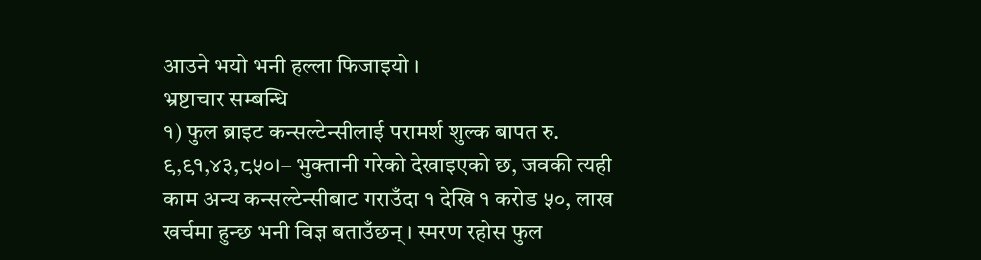आउने भयो भनी हल्ला फिजाइयो ।
भ्रष्टाचार सम्बन्धि
१) फुल ब्राइट कन्सल्टेन्सीलाई परामर्श शुल्क बापत रु. ९,९१,४३,८५०।– भुक्तानी गरेको देखाइएको छ, जवकी त्यही काम अन्य कन्सल्टेन्सीबाट गराउँदा १ देखि १ करोड ५०, लाख खर्चमा हुन्छ भनी विज्ञ बताउँछन् । स्मरण रहोस फुल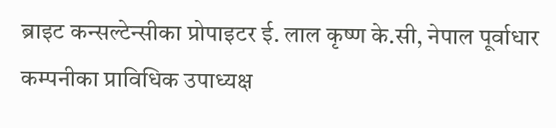ब्राइट कन्सल्टेन्सीका प्रोपाइटर ई. लाल कृष्ण के.सी, नेपाल पूर्वाधार कम्पनीका प्राविधिक उपाध्यक्ष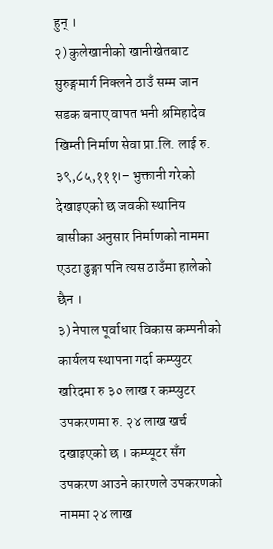हुन् ।
२) कुलेखानीको खानीखेतबाट सुरुङ्गमार्ग निक्लने ठाउँ सम्म जान सडक बनाए वापत भनी श्रमिहादेव खिम्ती निर्माण सेवा प्रा.लि. लाई रु. ३९,८५,१११।– भुक्तानी गरेको देखाइएको छ जवकी स्थानिय बासीका अनुसार निर्माणको नाममा एउटा ढुङ्गा पनि त्यस ठाउँमा हालेको छैन ।
३) नेपाल पूर्वाधार विकास कम्पनीको कार्यलय स्थापना गर्दा कम्प्युटर खरिदमा रु ३० लाख र कम्प्युटर उपकरणमा रु. २४ लाख खर्च दखाइएको छ । कम्प्यूटर सँग उपकरण आउने कारणले उपकरणको नाममा २४ लाख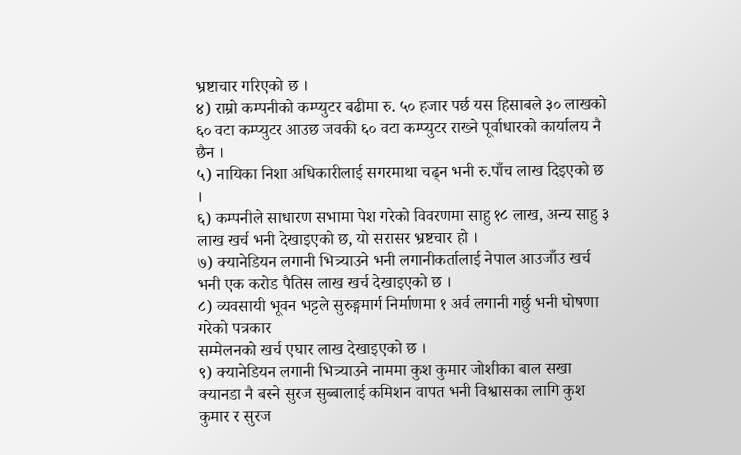भ्रष्टाचार गरिएको छ ।
४) राम्रो कम्पनीको कम्प्युटर बढीमा रु. ५० हजार पर्छ यस हिसाबले ३० लाखको ६० वटा कम्प्युटर आउछ जवकी ६० वटा कम्प्युटर राख्ने पूर्वाधारको कार्यालय नै छैन ।
५) नायिका निशा अधिकारीलाई सगरमाथा चढ्न भनी रु.पाँच लाख दिइएको छ ।
६) कम्पनीले साधारण सभामा पेश गरेको विवरणमा साहु १८ लाख, अन्य साहु ३ लाख खर्च भनी देखाइएको छ, यो सरासर भ्रष्टचार हो ।
७) क्यानेडियन लगानी भित्र्याउने भनी लगानीकर्तालाई नेपाल आउजाँउ खर्च भनी एक करोड पैतिस लाख खर्च देखाइएको छ ।
८) व्यवसायी भूवन भट्टले सुरुङ्गमार्ग निर्माणमा १ अर्व लगानी गर्छु भनी घोषणा गरेको पत्रकार
सम्मेलनको खर्च एघार लाख देखाइएको छ ।
९) क्यानेडियन लगानी भित्र्याउने नाममा कुश कुमार जोशीका बाल सखा क्यानडा नै बस्ने सुरज सुब्बालाई कमिशन वापत भनी विश्वासका लागि कुश कुमार र सुरज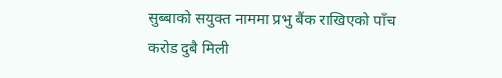सुब्बाको सयुक्त नाममा प्रभु बैंक राखिएको पाँच करोड दुबै मिली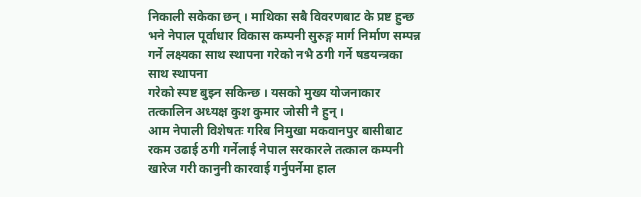निकाली सकेका छन् । माथिका सबै विवरणबाट के प्रष्ट हुन्छ भने नेपाल पूर्वाधार विकास कम्पनी सुरुङ्ग मार्ग निर्माण सम्पन्न गर्ने लक्ष्यका साथ स्थापना गरेको नभै ठगी गर्ने षडयन्त्रका साथ स्थापना
गरेको स्पष्ट बुझ्न सकिन्छ । यसको मुख्य योजनाकार तत्कालिन अध्यक्ष कुश कुमार जोसी नै हुन् ।
आम नेपाली विशेषतः गरिब निमुखा मकवानपुर बासीबाट रकम उढाई ठगी गर्नेलाई नेपाल सरकारले तत्काल कम्पनी खारेज गरी कानुनी कारवाई गर्नुपर्नेमा हाल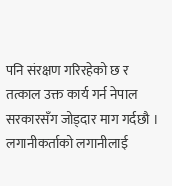पनि संरक्षण गरिरहेको छ र तत्काल उक्त कार्य गर्न नेपाल सरकारसँग जोड्दार माग गर्दछौ । लगानीकर्ताको लगानीलाई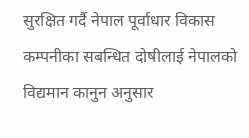सुरक्षित गर्दै नेपाल पूर्वाधार विकास कम्पनीका सबन्धित दोषीलाई नेपालको विद्यमान कानुन अनुसार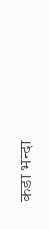कडा भन्दा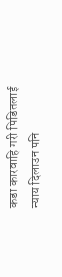कडा कारवाहि गरी पिडितलाई न्याय दिलाउन पनि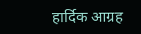हार्दिक आग्रह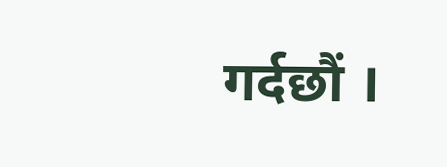गर्दछौं ।